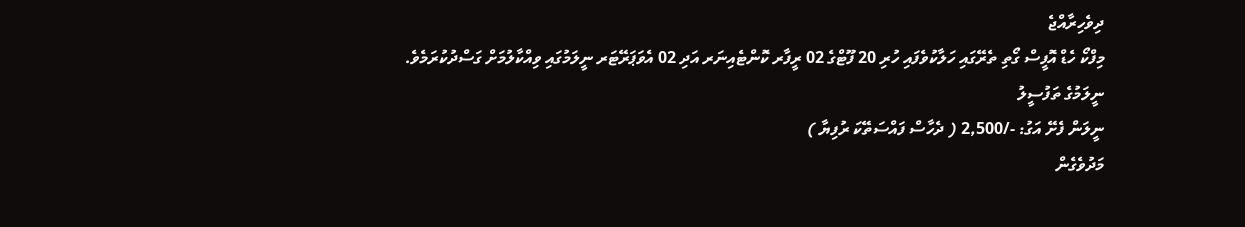ދިވެހިރާއްޖެ
މިފްކޯ ހެޑް އޮފީސް ގޯތި ތެރޭގައި ހަލާކުވެފައި ހުރި 20 ފޫޓްގެ 02 ރީފާރ ކޮންޓެއިނަރ އަދި 02 އެވަޕަރޭޓަރ ނީލަމުގައި ވިއްކާލުމަށް ގަސްދުކުރަމެވެ.
ނީލަމުގެ ތަފުސީލު
ނީލަން ފެށޭ އަގު: -/2,500 ( ދެހާސް ފައްސަތޭކަ ރުފިޔާ )
މަދުވެގެން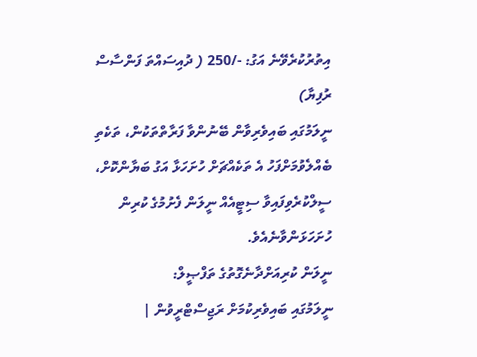އިތުރުކުރެވޭނެ އަގު: -/250 ( ދުއިސައްތަ ފަންސާސް ރުފިޔާ)
ނީލަމުގައި ބައިވެރިވާން ބޭނުންވާ ފަރާތްތަކުން، ތަކެތި ބެއްލެވުމަށްފަހު އެ ތަކެއްޗަށް ހުށަހަޅާ އަގު ބަޔާންކޮށް، ސީލްކުރެވިފައިވާ ސިޓީއެއް ނީލަން ފެށުމުގެ ކުރިން ހުށަހަޅަންވާނެއެވެ.
ނީލަން ކުރިއަށްދާނެގޮތުގެ ތަފްޞީލް:
ނީލަމުގައި ބައިވެރިކުމަށް ރަޖިސްޓްރީވުން |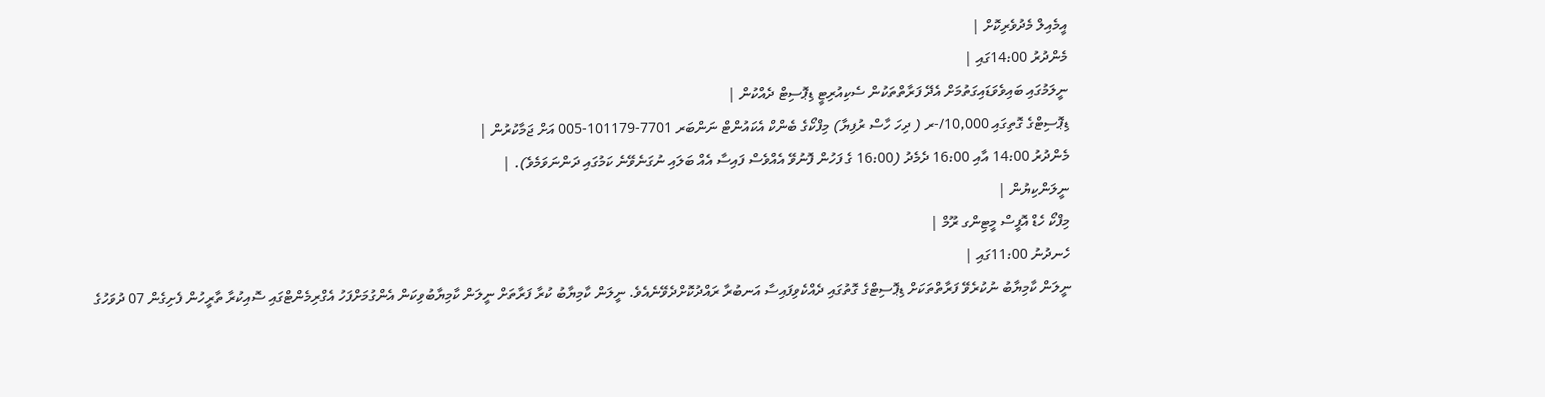އީމެއިލް މެދުވެރިކޮށް |
މެންދުރު 14:00ގައި |
ނީލަމުގައި ބައިވެވަޑައިގަތުމަށް އެދޭ ފަރާތްތަކުން ސެކިއުރިޓީ ޑިޕޮސިޓް ދެއްކުން |
ޑިޕޮސިޓްގެ ގޮތިގައި 10,000/-ރ ( ދިހަ ހާސް ރުފިޔާ) މިފްކޯގެ ބެންކް އެކައުންޓް ނަންބަރ 7701-101179-005 އަށް ޖަމާކުރުން |
މެންދުރު 14:00 އާއި 16:00 ދެމެދު (16:00 ގެ ފަހުން ފޮނުވޭ އެއްވެސް ފައިސާ އެއް ބަލައި ނުގަނެވޭނެ ކަމުގައި ދަންނަވަމެވެ). |
ނީލަންކިޔުން |
މިފްކޯ ހެޑް އޮފީސް މީޓިންގ ރޫމް |
ހެނދުނު 11:00ގައި |
ނީލަން ކާމިޔާބު ނުކުރެވޭ ފަރާތްތަކަށް ޑިޕޮސިޓްގެ ގޮތުގައި ދެއްކެވިފައިސާ އަނބުރާ ރައްދުކޮށްދެވޭނެއެވެ. ނީލަން ކާމިޔާބު ކުރާ ފަރާތަށް ނީލަން ކާމިޔާބުވިކަން އެންގުމަށްފަހު އެގްރިމެންޓްގައި ސޮއިކުރާ ތާރީހުން ފެށިގެން 07 ދުވަހުގެ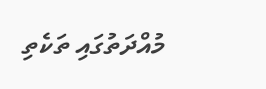މުއްދަތުގައި ތަކެތި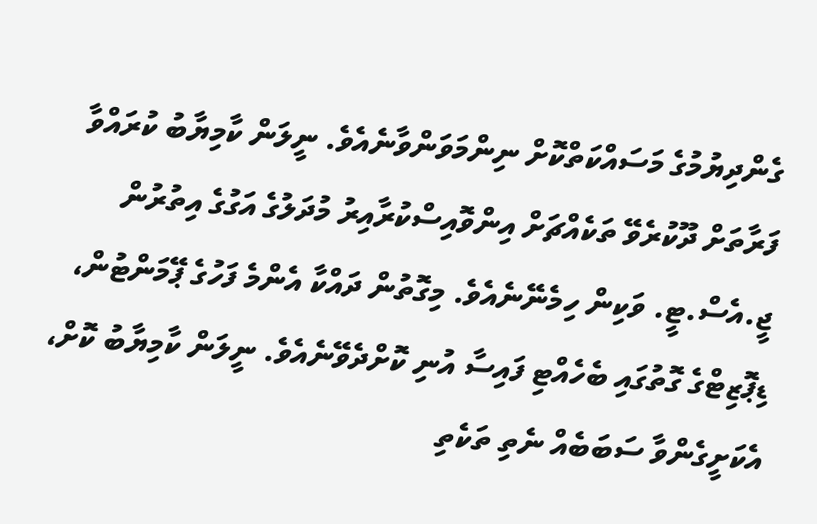ގެންދިޔުމުގެ މަސައްކަތްކޮށް ނިންމަވަންވާނެއެވެ. ނީލަން ކާމިޔާބު ކުރައްވާ ފަރާތަށް ދޫކުރެވޭ ތަކެއްޗަށް އިންވޮއިސްކުރާއިރު މުދަލުގެ އަގުގެ އިތުރުން ޖީ.އެސް.ޓީ. ވަކިން ހިމެނޭނެއެވެ. މިގޮތުން ދައްކާ އެންމެ ފަހުގެ ޕޭމަންޓުން، ޑިޕޮޒިޓްގެ ގޮތުގައި ބެހެއްޓި ފައިސާ އުނި ކޮށްދެވޭނެއެވެ. ނީލަން ކާމިޔާބު ކޮށް، އެކަށީގެންވާ ސަބަބެއް ނެތި ތަކެތި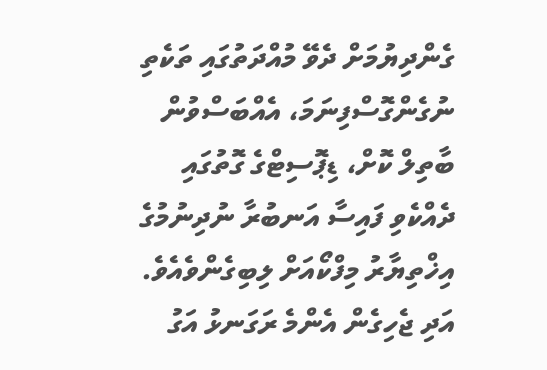ގެންދިޔުމަށް ދެވޭ މުއްދަތުގައި ތަކެތި ނުގެންގޮސްފިނަމަ، އެއްބަސްވުން ބާތިލް ކޮށް، ޑިޕޮސިޓްގެ ގޮތުގައި ދެއްކެވި ފައިސާ އަނބުރާ ނުދިނުމުގެ އިޚްތިޔާރު މިފްކޯއަށް ލިބިގެންވެއެވެ. އަދި ޖެހިގެން އެންމެ ރަގަނޅު އަގު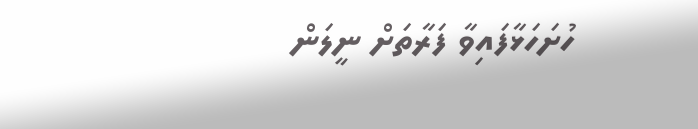ހުށަހަޅާފައިވާ ފަރާތަށް ނީލަން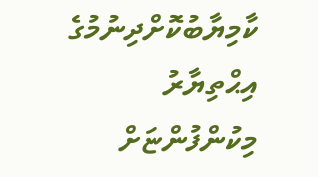ކާމިޔާބުކޮށްދިނުމުގެ އިޙްތިޔާރު މިކުންފުންޏަށް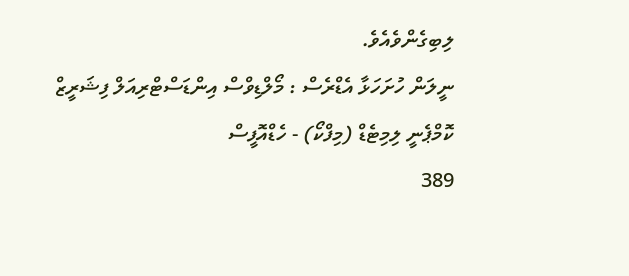ލިބިގެންވެއެވެ.
ނީލަން ހުށަހަޅާ އެޑްރެސް : މޯލްޑިވްސް އިންޑަސްޓްރިއަލް ފިޝަރީޒް ކޮމްޕެނީ ލިމިޓެޑް (މިފްކޯ) - ހެޑްއޮފީސް
389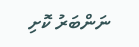ނަންބަރު ކޮށި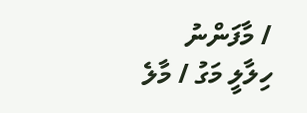/ މާފަންނު
ހިލާލީ މަގު / މާލެ